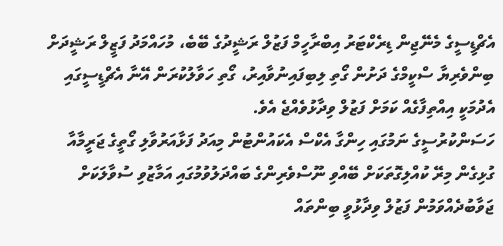އެޗްޑީސީގެ މެނޭޖިން ޑިރެކްޓަރު އިބްރާހީމް ފަޒުލް ރަޝީދުގެ ބޭބެ، މުހައްމަދު ފަޒީލް ރަޝީދަށް ބިންވެރިޔާ ސްކީމްގެ ދަށުން ގޯތި ލިބިފައިނުވާއިރު، ގޯތި ހަވާލުކުރަން އޭނާ އެޗްޑީސީގައި އެދުމަކީ އިއްތިފާގެއް ކަމަށް ފަޒުލް ވިދާޅުވެއްޖެ އެވެ.
ހަސަންކުރުސީގެ ނަމުގައި ހިންގާ އެކްސް އެކައުންޓުން މިއަދު ފަޅާއަރުވާލި ގޯތީގެ ޖަރީމާއާ ގުޅިގެން މިރޭ ކުއްލިގޮތަކަށް ބޭއްވި ނޫސްވެރިންގެ ބައްދަލުވުމުގައި އަމާޒުވި ސުވާލަކަށް ޖަވާބުދެއްވަމުން ފަޒުލް ވިދާޅުވީ ބިންތައް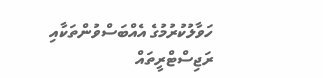ހަވާލުކުރުމުގެ އެއްބަސްވުންތަކާއި ރަޖިސްޓްރީތައް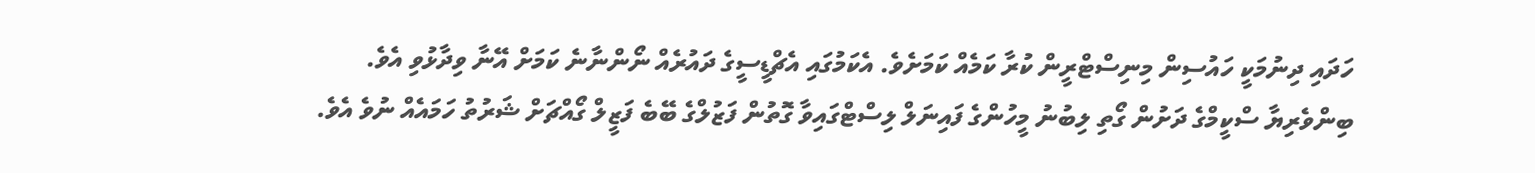ހަދައި ދިނުމަކީ ހައުސިން މިނިސްޓްރީން ކުރާ ކަމެއް ކަމަށެވެ. އެކަމުގައި އެޗްޑީސީގެ ދައުރެއް ނޯންނާނެ ކަމަށް އޭނާ ވިދާޅުވި އެވެ.
ބިންވެރިޔާ ސްކީމްގެ ދަށުން ގޯތި ލިބުނު މީހުންގެ ފައިނަލް ލިސްޓްގައިވާ ގޮތުން ފަޒުލްގެ ބޭބެ ފަޒީލް ގޯއްޗަށް ޝަރުތު ހަމައެއް ނުވެ އެވެ.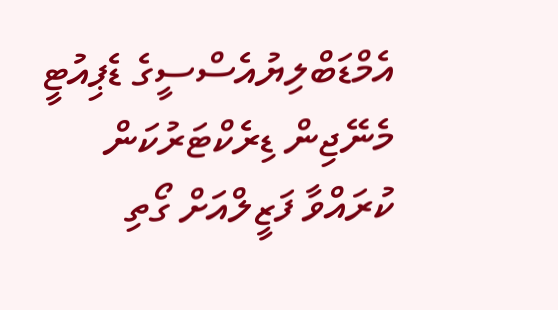އެމްޑަބްލިޔުއެސްސީގެ ޑެޕިއުޓީ މެނޭޖިން ޑިރެކްޓަރުކަން ކުރައްވާ ފަޒީލްއަށް ގޯތި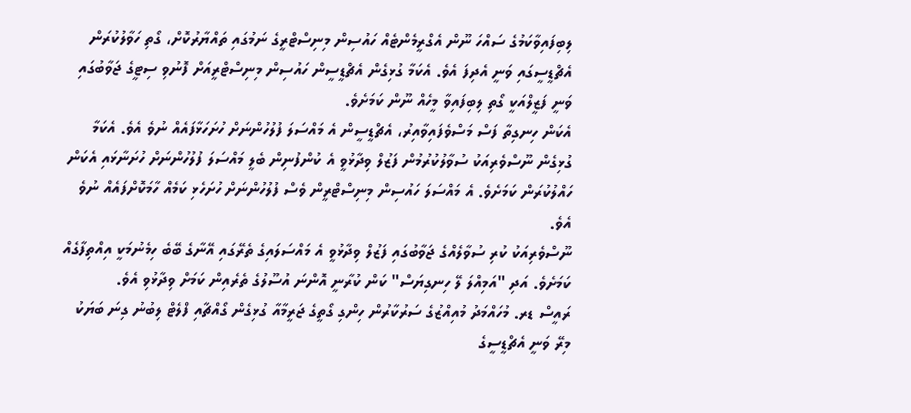ލިބިފައިވާކަމުގެ ސައްހަ ނޫން އެގްރީމެންޓެއް ހައުސިން މިނިސްޓްރީގެ ނަމުގައި ތައްޔާރުކޮށް، ގޯތި ހަވާލުކުރަން އެޗްޑީސީގައި ވަނީ އެދިފަ އެވެ. އެކަމާ ގުޅިގެން އެޗްޑީސީން ހައުސިން މިނިސްޓްރީއަށް ފޮނުވި ސިޓީގެ ޖަވާބުގައި ވަނީ ފަޒީލްއަކީ ގޯތި ލިބިފައިވާ މީހެއް ނޫން ކަމަށެވެ.
އެކަން ހިނގިތާ ފަސް މަސްވެފައިވާއިރު، އެޗްޑީސީން އެ މައްސަލަ ފުލުހުންނަށް ހުށަހަޅާފައެއް ނުވެ އެވެ. އެކަމާ ގުޅިގެން ނޫސްވެރިއަކު ސުވާލުކުރުމުން ފަޒުލް ވިދާޅުވީ އެ ކުންފުނިން ބެލީ މައްސަލަ ފުލުހުންނަށް ހުށަނާޅައި އެކަން ހައްލުކުރަން ކަމަށެވެ. އެ މައްސަލަ ހައުސިން މިނިސްޓްރީން ވެސް ފުލުހުންނަށް ހުށަހެޅި ކަމެއް ހާމަކޮށްފައެއް ނުވެ އެވެ.
ނޫސްވެރިއަކު ކުރި ސުވާލެއްގެ ޖަވާބުގައި ފަޒުލް ވިދާޅުވީ އެ މައްސަލައިގެ ތެރޭގައި އޭނާގެ ބޭބެ ހިމެނުމަކީ އިއްތިފާގެއް ކަމަށެވެ. އަދި "އަމިއްލަ ލޭ ހިނގިޔަސް" ކަން ކުރާނީ އޮންނަ އުސޫލުގެ ތެރެއިން ކަމަށް ވިދާޅުވި އެވެ.
ރައީސް ޑރ. މުހައްމަދު މުއިއްޒުގެ ސަރުކާރުން ހިންގި ގޯތީގެ ޖަރީމާއާ ގުޅިގެން ގޯއްޗާއި ފްލެޓް ލިބުނު ގިނަ ބަޔަކު މިރޭ ވަނީ އެޗްޑީސީގެ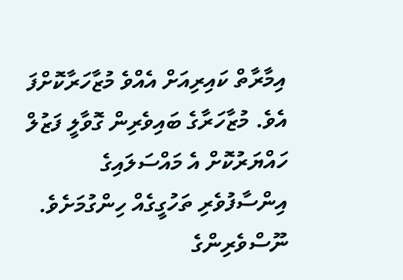އިމާރާތް ކައިރިއަށް އެއްވެ މުޒާހަރާކޮށްފަ އެވެ. މުޒާހަރާގެ ބައިވެރިން ގޮވާލީ ފަޒުލް ހައްޔަރުކޮށް އެ މައްސަލައިގެ އިންސާފުވެރި ތަހުގީގެއް ހިންގުމަށެވެ.
ނޫސްވެރިންގެ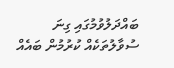ބައްދަލުވުމުގައި ގިނަ ސުވާލުތަކެއް ކުރުމުން ބައެއް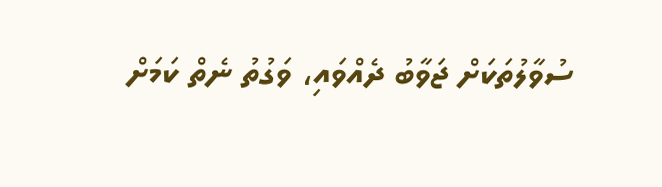ސުވާލުތަކަށް ޖަވާބު ދެއްވައި، ވަގުތު ނެތް ކަމަށް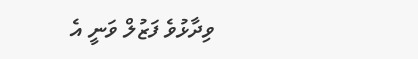ވިދާޅުވެ ފަޒުލް ވަނީ އެ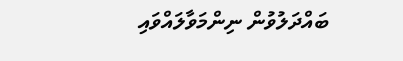ބައްދަލުވުން ނިންމަވާލައްވައި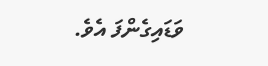ވަޑައިގެންފަ އެވެ.